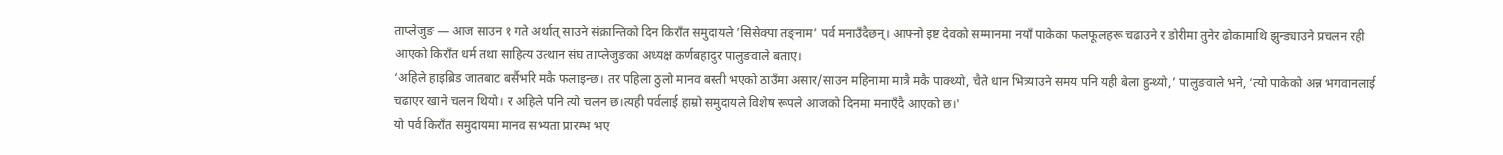ताप्लेजुङ — आज साउन १ गते अर्थात् साउने संक्रान्तिको दिन किराँत समुदायले ’सिसेक्पा तङ्नाम’ पर्व मनाउँदैछन्। आफ्नो इष्ट देवको सम्मानमा नयाँ पाकेका फलफूलहरू चढाउने र डोरीमा तुनेर ढोकामाथि झुन्ड्याउने प्रचलन रही आएको किराँत धर्म तथा साहित्य उत्थान संघ ताप्लेजुङका अध्यक्ष कर्णबहादुर पालुङवाले बताए।
‘अहिले हाइब्रिड जातबाट बर्सैभरि मकै फलाइन्छ। तर पहिला ठुलो मानव बस्ती भएको ठाउँमा असार/साउन महिनामा मात्रै मकै पाक्थ्यो, चैते धान भित्र्याउने समय पनि यही बेला हुन्थ्यो,’ पालुङवाले भने, ‘त्यो पाकेको अन्न भगवानलाई चढाएर खाने चलन थियो। र अहिले पनि त्यो चलन छ।त्यही पर्वलाई हाम्रो समुदायले विशेष रूपले आजको दिनमा मनाएँदै आएको छ।'
यो पर्व किराँत समुदायमा मानव सभ्यता प्रारम्भ भए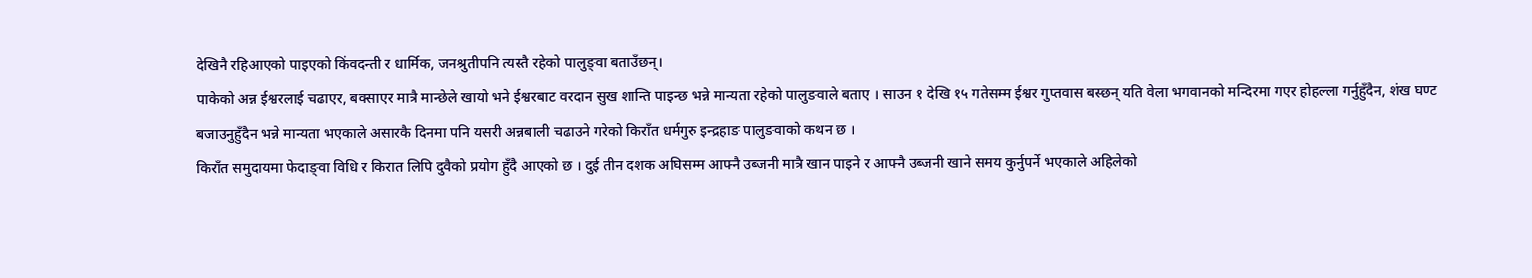देखिनै रहिआएको पाइएको किंवदन्ती र धार्मिक, जनश्रुतीपनि त्यस्तै रहेको पालुङ्वा बताउँछन्।
पाकेको अन्न ईश्वरलाई चढाएर, बक्साएर मात्रै मान्छेले खायो भने ईश्वरबाट वरदान सुख शान्ति पाइन्छ भन्ने मान्यता रहेको पालुङवाले बताए । साउन १ देखि १५ गतेसम्म ईश्वर गुप्तवास बस्छन् यति वेला भगवानको मन्दिरमा गएर होहल्ला गर्नुहुँदैन, शंख घण्ट बजाउनुहुँदैन भन्ने मान्यता भएकाले असारकै दिनमा पनि यसरी अन्नबाली चढाउने गरेको किराँत धर्मगुरु इन्द्रहाङ पालुङवाको कथन छ ।
किराँत समुदायमा फेदाङ्वा विधि र किरात लिपि दुवैको प्रयोग हुँदै आएको छ । दुई तीन दशक अघिसम्म आफ्नै उब्जनी मात्रै खान पाइने र आफ्नै उब्जनी खाने समय कुर्नुपर्ने भएकाले अहिलेको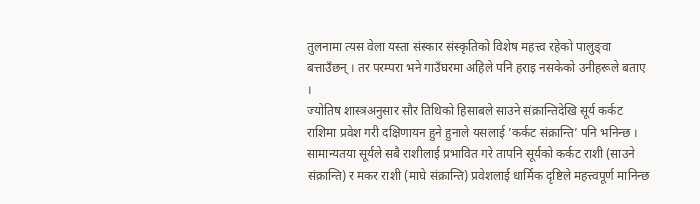तुलनामा त्यस वेला यस्ता संस्कार संस्कृतिको विशेष महत्त्व रहेको पालुङ्वा बत्ताउँछन् । तर परम्परा भने गाउँघरमा अहिले पनि हराइ नसकेको उनीहरूले बताए ।
ज्योतिष शास्त्रअनुसार सौर तिथिको हिसाबले साउने संक्रान्तिदेखि सूर्य कर्कट राशिमा प्रवेश गरी दक्षिणायन हुने हुनाले यसलाई ’कर्कट संक्रान्ति’ पनि भनिन्छ । सामान्यतया सूर्यले सबै राशीलाई प्रभावित गरे तापनि सूर्यको कर्कट राशी (साउने संक्रान्ति) र मकर राशी (माघे संक्रान्ति) प्रवेशलाई धार्मिक दृष्टिले महत्त्वपूर्ण मानिन्छ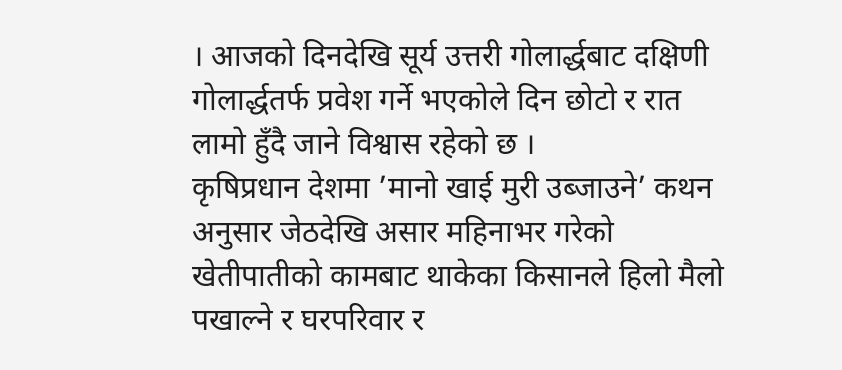। आजको दिनदेखि सूर्य उत्तरी गोलार्द्धबाट दक्षिणी गोलार्द्धतर्फ प्रवेश गर्ने भएकोले दिन छोटो र रात लामो हुँदै जाने विश्वास रहेको छ ।
कृषिप्रधान देशमा ’मानो खाई मुरी उब्जाउने’ कथन अनुसार जेठदेखि असार महिनाभर गरेको खेतीपातीको कामबाट थाकेका किसानले हिलो मैलो पखाल्ने र घरपरिवार र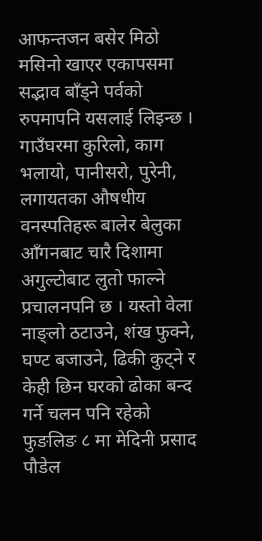आफन्तजन बसेर मिठो मसिनो खाएर एकापसमा सद्भाव बाँड्ने पर्वको रुपमापनि यसलाई लिइन्छ ।
गाउँघरमा कुरिलो, काग भलायो, पानीसरो, पुरेनी, लगायतका औषधीय वनस्पतिहरू बालेर बेलुका आँगनबाट चारै दिशामा अगुल्टोबाट लुतो फाल्ने प्रचालनपनि छ । यस्तो वेला नाङ्लो ठटाउने, शंख फुक्ने, घण्ट बजाउने, ढिकी कुट्ने र केही छिन घरको ढोका बन्द गर्ने चलन पनि रहेको फुङलिङ ८ मा मेदिनी प्रसाद पौडेल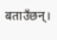बताउँछन्।